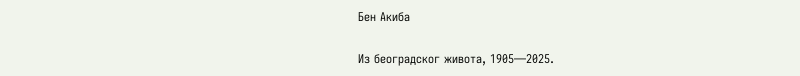Бен Акиба

Из београдског живота, 1905—2025.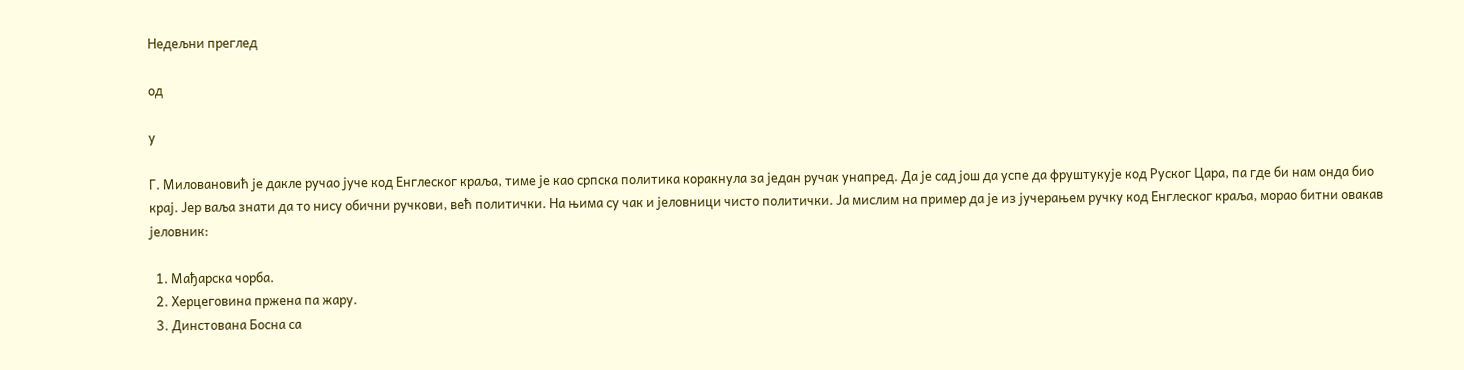Недељни преглед

од

у

Г. Миловановић је дакле ручао јуче код Енглеског краља, тиме је као српска политика коракнула за један ручак унапред. Да је сад још да успе да фруштукује код Руског Цара, па где би нам онда био крај. Јер ваља знати да то нису обични ручкови, већ политички. На њима су чак и јеловници чисто политички. Ја мислим на пример да је из јучерањем ручку код Енглеског краља, морао битни овакав јеловник:

  1. Мађарска чорба.
  2. Херцеговина пржена па жару.
  3. Динстована Босна са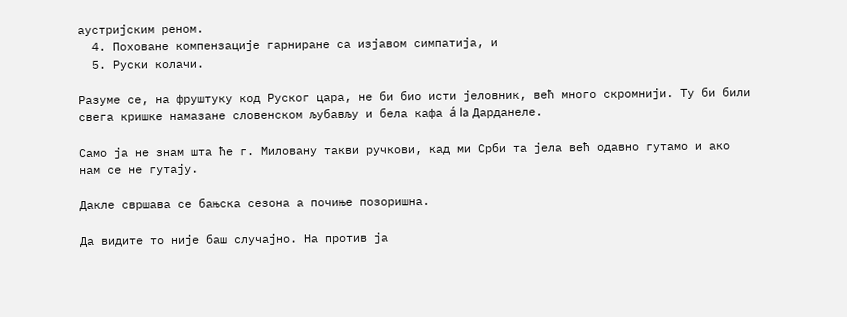аустријским реном.
  4. Поховане компензације гарниране са изјавом симпатија, и
  5. Руски колачи.

Разуме се, на фруштуку код Руског цара, не би био исти јеловник, већ много скромнији. Ту би били свега кришке намазане словенском љубављу и бела кафа á la Дарданеле.

Само ја не знам шта ће г. Миловану такви ручкови, кад ми Срби та јела већ одавно гутамо и ако нам се не гутају.

Дакле свршава се бањска сезона а почиње позоришна.

Да видите то није баш случајно. На против ја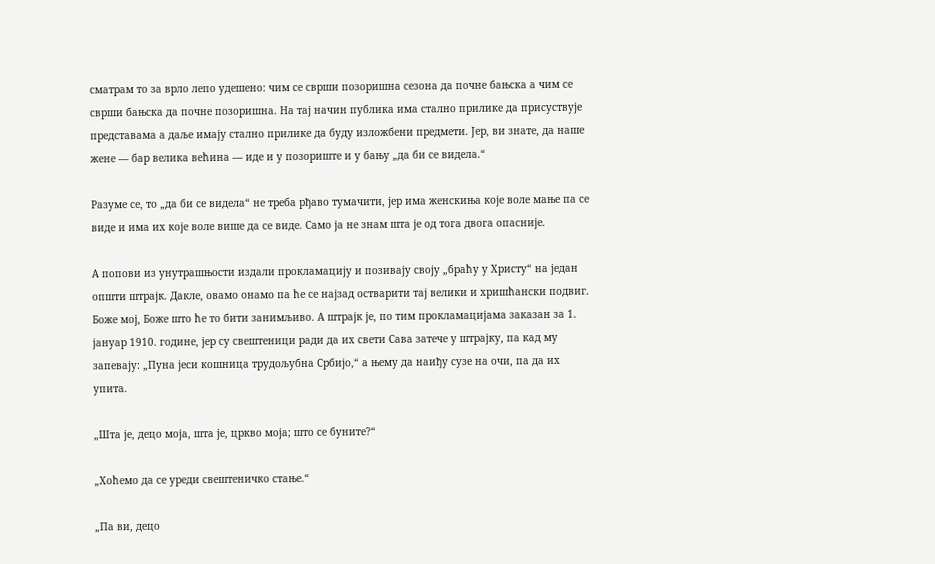сматрам то за врло лепо удешено: чим се сврши позоришна сезона да почне бањска а чим се сврши бањска да почне позоришна. На тај начин публика има стално прилике да присуствује представама а даље имају стално прилике да буду изложбени предмети. Јер, ви знате, да наше жене — бар велика већина — иде и у позориште и у бању „да би се видела.“

Разуме се, то „да би се видела“ не треба рђаво тумачити, јер има женскиња које воле мање па се виде и има их које воле више да се виде. Само ја не знам шта је од тога двога опасније.

А попови из унутрашњости издали прокламацију и позивају своју „браћу у Христу“ на један општи штрајк. Дакле, овамо онамо па ће се најзад остварити тај велики и хришћански подвиг. Боже мој, Боже што ће то бити занимљиво. А штрајк је, по тим прокламацијама заказан за 1. јануар 1910. године, јер су свештеници ради да их свети Сава затече у штрајку, па кад му запевају: „Пуна јеси кошница трудољубна Србијо,“ а њему да наиђу сузе на очи, па да их упита.

„Шта је, децо моја, шта је, цркво моја; што се буните?“

„Хоћемо да се уреди свештеничко стање.“

„Па ви, децо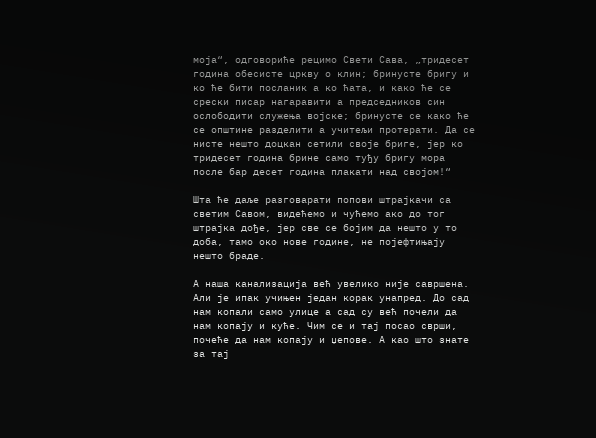моја“, одговориће рецимо Свети Сава, „тридесет година обесисте цркву о клин; бринусте бригу и ко ће бити посланик а ко ћата, и како ће се срески писар нагаравити а председников син ослободити служења војске; бринусте се како ће се општине разделити а учитељи протерати. Да се нисте нешто доцкан сетили своје бриге, јер ко тридесет година брине само туђу бригу мора после бар десет година плакати над својом!“

Шта ће даље разговарати попови штрајкачи са светим Савом, видећемо и чућемо ако до тог штрајка дође, јер све се бојим да нешто у то доба, тамо око нове године, не појефтињају нешто браде.

А наша канализација већ увелико није савршена. Али је ипак учињен један корак унапред. До сад нам копали само улице а сад су већ почели да нам копају и куће. Чим се и тај посао сврши, почеће да нам копају и џепове. А као што знате за тај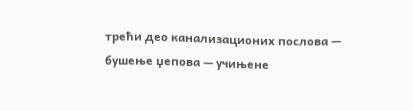трећи део канализационих послова — бушење џепова — учињене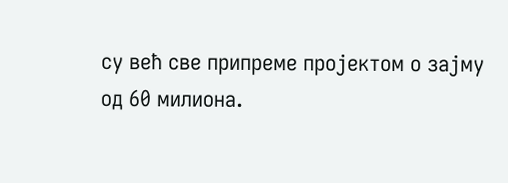су већ све припреме пројектом о зајму од 60 милиона.